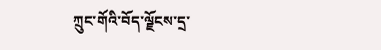ཀྲུང་གོའི་བོད་ལྗོངས་དྲ་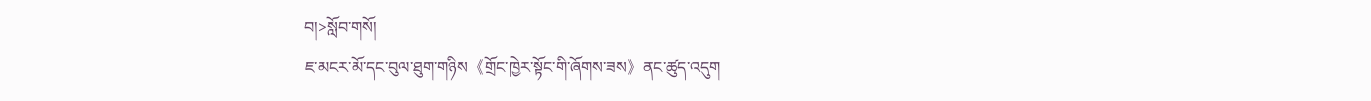བ།>སློབ་གསོ།
ཇ་མངར་མོ་དང་བུལ་ཐུག་གཉིས《གྲོང་ཁྱེར་སྟོང་གི་ཞོགས་ཟས》ནང་ཚུད་འདུག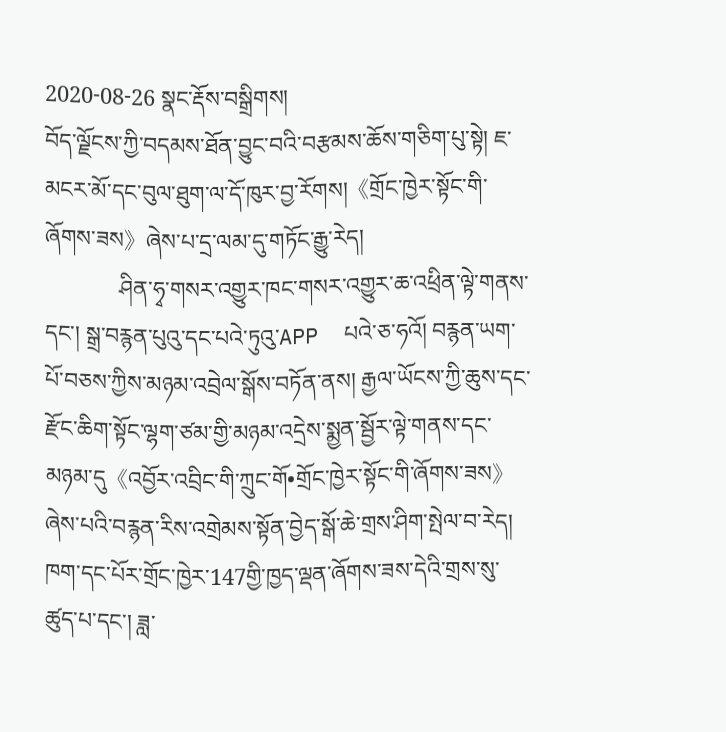2020-08-26 སྣང་རྡོས་བསྒྲིགས།
བོད་ལྗོངས་ཀྱི་བདམས་ཐོན་བྱུང་བའི་བརྩམས་ཆོས་གཅིག་པུ་སྟེ། ཇ་མངར་མོ་དང་བུལ་ཐུག་ལ་དོ་ཁུར་བྱ་རོགས།《གྲོང་ཁྱེར་སྟོང་གི་ཞོགས་ཟས》ཞེས་པ་དྲ་ལམ་དུ་གཏོང་རྒྱུ་རེད།
             ཤིན་ཧྭ་གསར་འགྱུར་ཁང་གསར་འགྱུར་ཆ་འཕྲིན་ལྟེ་གནས་དང་། སྒྲ་བརྙན་པུའུ་དང་པའེ་ཏུའུ་APP  པའེ་ཅ་ཧའོ། བརྙན་ཡག་པོ་བཅས་ཀྱིས་མཉམ་འབྲེལ་སྒོས་བཏོན་ནས། རྒྱལ་ཡོངས་ཀྱི་ཆུས་དང་རྫོང་ཆིག་སྟོང་ལྷག་ཙམ་གྱི་མཉམ་འདྲེས་སྨྱན་སྦྱོར་ལྟེ་གནས་དང་མཉམ་དུ《འབྱོར་འབྲིང་གི་ཀྲུང་གོ•གྲོང་ཁྱེར་སྟོང་གི་ཞོགས་ཟས》ཞེས་པའི་བརྙན་རིས་འགྲེམས་སྟོན་བྱེད་སྒོ་ཆེ་གྲས་ཤིག་སྤེལ་བ་རེད། ཁག་དང་པོར་གྲོང་ཁྱེར་147གྱི་ཁྱད་ལྡན་ཞོགས་ཟས་དེའི་གྲས་སུ་ཚུད་པ་དང་། ཟླ་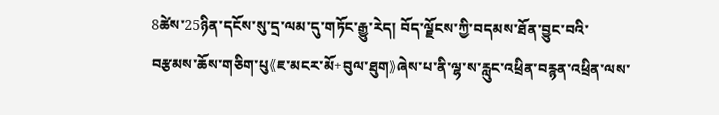8ཚེས་25ཉིན་དངོས་སུ་དྲ་ལམ་དུ་གཏོང་རྒྱུ་རེད། བོད་ལྗོངས་ཀྱི་བདམས་ཐོན་བྱུང་བའི་བརྩམས་ཆོས་གཅིག་པུ《ཇ་མངར་མོ+བུལ་ཐུག》ཞེས་པ་ནི་ལྷ་ས་རླུང་འཕྲིན་བརྙན་འཕྲིན་ལས་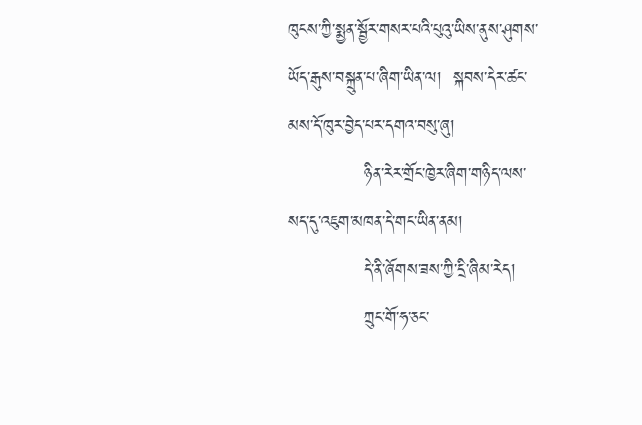ཁུངས་ཀྱི་སྨྱན་སྦྱོར་གསར་པའི་པུའུ་ཡིས་ནུས་ཤུགས་ཡོད་རྒུས་བསྐྲུན་པ་ཞིག་ཡིན་ལ།  སྐབས་དེར་ཚང་མས་དོ་ཁུར་བྱེད་པར་དགའ་བསུ་ཞུ།
             ཉིན་རེར་གྲོང་ཁྱེར་ཞིག་གཉིད་ལས་སད་དུ་འཇུག་མཁན་དེ་གང་ཡིན་ནམ།
             དེ་ནི་ཞོགས་ཟས་ཀྱི་དྲི་ཞིམ་རེད།
             ཀྲུང་གོ་ཧ་ཅང་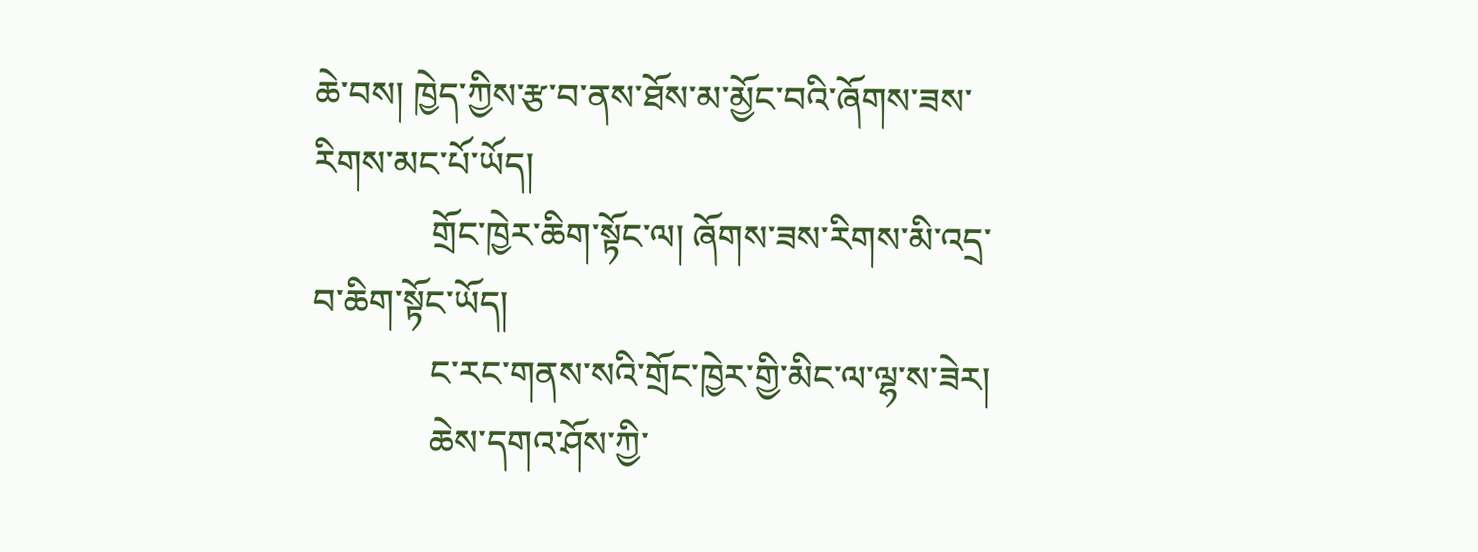ཆེ་བས། ཁྱེད་ཀྱིས་རྩ་བ་ནས་ཐོས་མ་མྱོང་བའི་ཞོགས་ཟས་རིགས་མང་པོ་ཡོད།
             གྲོང་ཁྱེར་ཆིག་སྟོང་ལ། ཞོགས་ཟས་རིགས་མི་འདྲ་བ་ཆིག་སྟོང་ཡོད།
             ང་རང་གནས་སའི་གྲོང་ཁྱེར་གྱི་མིང་ལ་ལྷ་ས་ཟེར།
             ཆེས་དགའ་ཤོས་ཀྱི་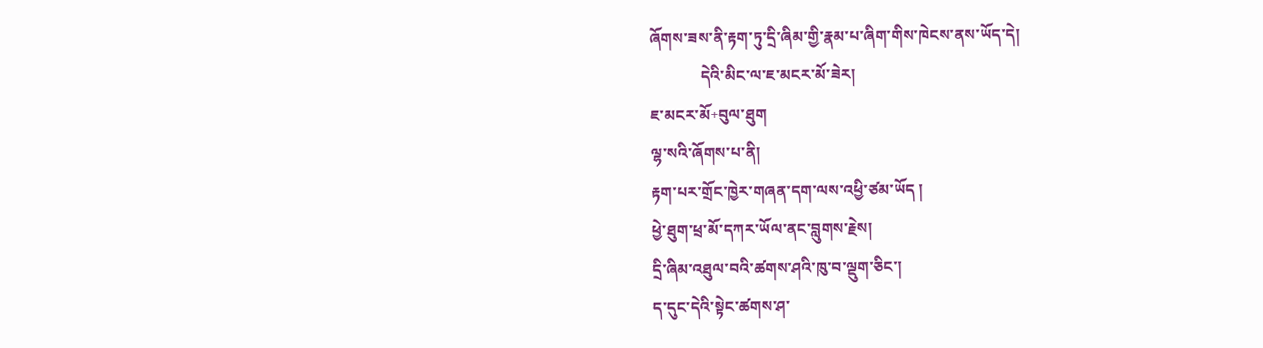ཞོགས་ཟས་ནི་རྟག་ཏུ་དྲི་ཞིམ་གྱི་རྣམ་པ་ཞིག་གིས་ཁེངས་ནས་ཡོད་དེ།
             དེའི་མིང་ལ་ཇ་མངར་མོ་ཟེར།
ཇ་མངར་མོ+བུལ་ཐུག
ལྷ་སའི་ཞོགས་པ་ནི།
རྟག་པར་གྲོང་ཁྱེར་གཞན་དག་ལས་འཕྱི་ཙམ་ཡོད །
ཕྱེ་ཐུག་ཕྲ་མོ་དཀར་ཡོལ་ནང་བླུགས་རྗེས།
དྲི་ཞིམ་འཐུལ་བའི་ཚགས་ཤའི་ཁུ་བ་ལྡུག་ཅིང་།
ད་དུང་དེའི་སྟེང་ཚགས་ཤ་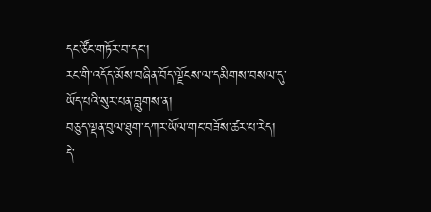དང་ཙོང་གཏོར་བ་དང་།
རང་གི་འདོད་མོས་བཞིན་བོད་ལྗོངས་ལ་དམིགས་བསལ་དུ་ཡོད་པའི་སུར་པན་བླུགས་ན།
བཅུད་ལྡན་བུལ་ཐུག་དཀར་ཡོལ་གང་བཟོས་ཚར་པ་རེད།
དེ་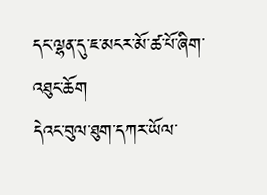དང་ལྷན་དུ་ཇ་མངར་མོ་ཚ་པོ་ཞིག་འཐུང་ཆོག
དེའང་བུལ་ཐུག་དཀར་ཡོལ་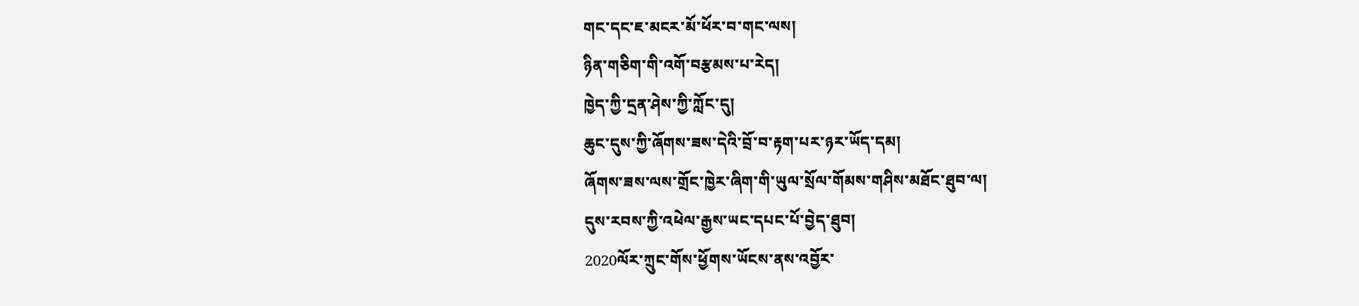གང་དང་ཇ་མངར་མོ་ཕོར་བ་གང་ལས།
ཉིན་གཅིག་གི་འགོ་བརྩམས་པ་རེད།
ཁྱེད་ཀྱི་དྲན་ཤེས་ཀྱི་ཀློང་དུ།
ཆུང་དུས་ཀྱི་ཞོགས་ཟས་དེའི་བྲོ་བ་རྟག་པར་ཉར་ཡོད་དམ།
ཞོགས་ཟས་ལས་གྲོང་ཁྱེར་ཞིག་གི་ཡུལ་སྲོལ་གོམས་གཤིས་མཐོང་ཐུབ་ལ།
དུས་རབས་ཀྱི་འཕེལ་རྒྱས་ཡང་དཔང་པོ་བྱེད་ཐུབ།
2020ལོར་ཀྲུང་གོས་ཕྱོགས་ཡོངས་ནས་འབྱོར་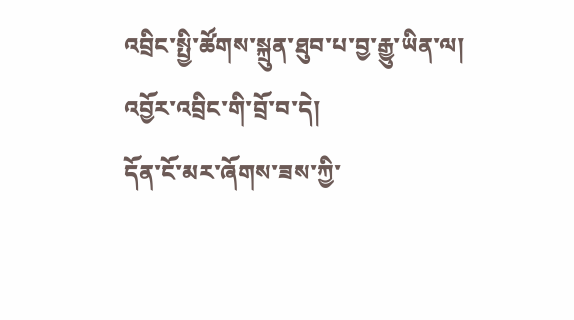འབྲིང་སྤྱི་ཚོགས་སྐྲུན་ཐུབ་པ་བྱ་རྒྱུ་ཡིན་ལ།
འབྱོར་འབྲིང་གི་བྲོ་བ་དེ།
དོན་ངོ་མར་ཞོགས་ཟས་ཀྱི་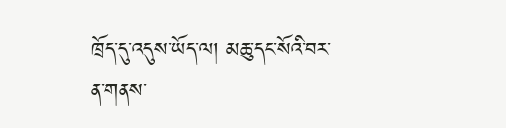ཁྲོད་དུ་འདུས་ཡོད་ལ། མཆུ་དང་སོའི་བར་ན་གནས་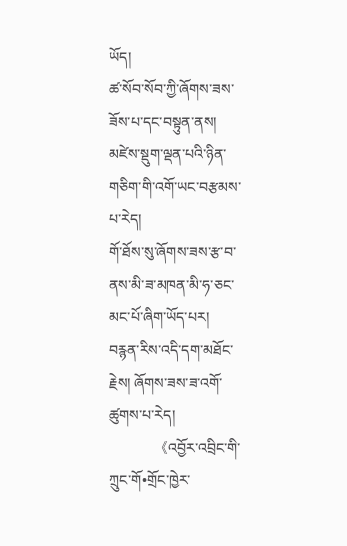ཡོད།
ཚ་སོབ་སོབ་ཀྱི་ཞོགས་ཟས་ཟོས་པ་དང་བསྟུན་ནས།
མཛེས་སྡུག་ལྡན་པའི་ཉིན་གཅིག་གི་འགོ་ཡང་བརྩམས་པ་རེད།
གོ་ཐོས་སུ་ཞོགས་ཟས་རྩ་བ་ནས་མི་ཟ་མཁན་མི་ཧ་ཅང་མང་པོ་ཞིག་ཡོད་པར།
བརྙན་རིས་འདི་དག་མཐོང་རྗེས། ཞོགས་ཟས་ཟ་འགོ་ཚུགས་པ་རེད།
             《འབྱོར་འབྲིང་གི་ཀྲུང་གོ•གྲོང་ཁྱེར་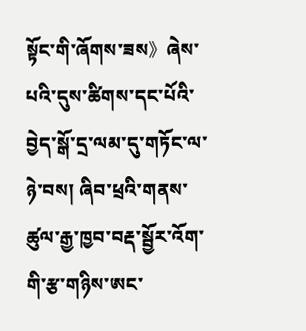སྟོང་གི་ཞོགས་ཟས》ཞེས་པའི་དུས་ཚིགས་དང་པོའི་བྱེད་སྒོ་དྲ་ལམ་དུ་གཏོང་ལ་ཉེ་བས། ཞིབ་ཕྲའི་གནས་ཚུལ་རྒྱ་ཁྱབ་བརྡ་སྦྱོར་འོག་གི་རྩ་གཉིས་ཨང་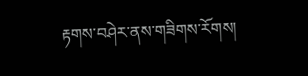རྟགས་བཤེར་ནས་གཟིགས་རོགས།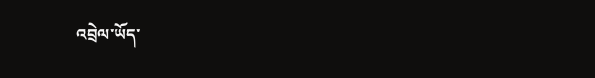འབྲེལ་ཡོད་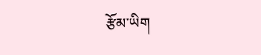རྩོམ་ཡིག